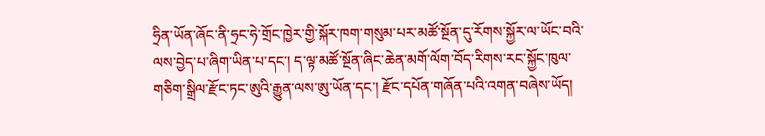ཧྲིན་ཡོན་ཞོང་ནི་ཧྲང་ཧེ་གྲོང་ཁྱེར་གྱི་སྐོར་ཁག་གསུམ་པར་མཚོ་སྔོན་དུ་རོགས་སྐྱོར་ལ་ཡོང་བའི་ལས་བྱེད་པ་ཞིག་ཡིན་པ་དང་། ད་ལྟ་མཚོ་སྔོན་ཞིང་ཆེན་མགོ་ལོག་བོད་རིགས་རང་སྐྱོང་ཁུལ་གཅིག་སྒྲིལ་རྫོང་ཏང་ཨུའི་རྒྱུན་ལས་ཨུ་ཡོན་དང་། རྫོང་དཔོན་གཞོན་པའི་འགན་བཞེས་ཡོད།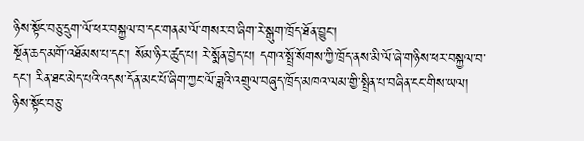ཉིས་སྟོང་བཅུ་དྲུག་ལོ་ཕར་བསྐྱལ་བ་དང་གནམ་ལོ་གསར་བ་ཞིག་རེ་སྒུག་ཁྲོད་ཐོན་བྱུང་།
སྔོན་ཆད་མགོ་འཐོམས་པ་དང་། སོམ་ཉིར་ཚུད་པ། རེ་སྨོན་བྱེད་པ། དགའ་སྤྲོ་སོགས་ཀྱི་ཁྲོད་ནས་མི་ལོ་ཞེ་གཉིས་ཕར་བསྐྱལ་བ་དང་། རིན་ཐང་མེད་པའི་འདས་དོན་མང་པོ་ཞིག་ཀྱང་ལོ་ཟླའི་འགྲུལ་བཞུད་ཁྲོད་མཁའ་ལམ་གྱི་སྤྲིན་པ་བཞིན་ངང་གིས་ཡལ།
ཉིས་སྟོང་བཅུ་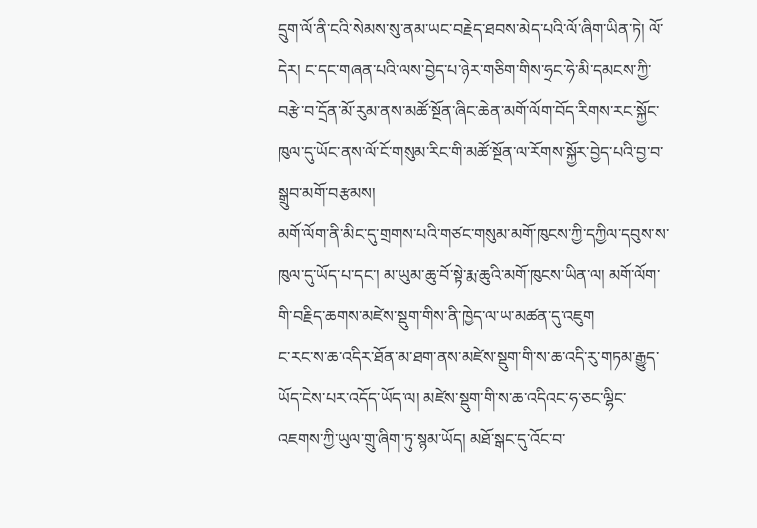དྲུག་ལོ་ནི་ངའི་སེམས་སུ་ནམ་ཡང་བརྗེད་ཐབས་མེད་པའི་ལོ་ཞིག་ཡིན་ཏེ། ལོ་དེར། ང་དང་གཞན་པའི་ལས་བྱེད་པ་ཉེར་གཅིག་གིས་ཧྲང་ཧེ་མི་དམངས་ཀྱི་བརྩེ་བ་དྲོན་མོ་རུམ་ནས་མཚོ་སྔོན་ཞིང་ཆེན་མགོ་ལོག་བོད་རིགས་རང་སྐྱོང་ཁུལ་དུ་ཡོང་ནས་ལོ་ངོ་གསུམ་རིང་གི་མཚོ་སྔོན་ལ་རོགས་སྐྱོར་བྱེད་པའི་བྱ་བ་སྒྲུབ་མགོ་བརྩམས།
མགོ་ལོག་ནི་མིང་དུ་གྲགས་པའི་གཙང་གསུམ་མགོ་ཁུངས་ཀྱི་དཀྱིལ་དབུས་ས་ཁུལ་དུ་ཡོད་པ་དང་། མ་ཡུམ་ཆུ་བོ་སྟེ་རྨ་ཆུའི་མགོ་ཁུངས་ཡིན་ལ། མགོ་ལོག་གི་བརྗིད་ཆགས་མཛེས་སྡུག་གིས་ནི་ཁྱེད་ལ་ཡ་མཚན་དུ་འཇུག
ང་རང་ས་ཆ་འདིར་ཐོན་མ་ཐག་ནས་མཛེས་སྡུག་གི་ས་ཆ་འདི་རུ་གཏམ་རྒྱུད་ཡོད་ངེས་པར་འདོད་ཡོད་ལ། མཛེས་སྡུག་གི་ས་ཆ་འདིའང་ཧ་ཅང་ལྷིང་འཇགས་ཀྱི་ཡུལ་གྲུ་ཞིག་ཏུ་སྙམ་ཡོད། མཐོ་སྒང་དུ་འོང་བ་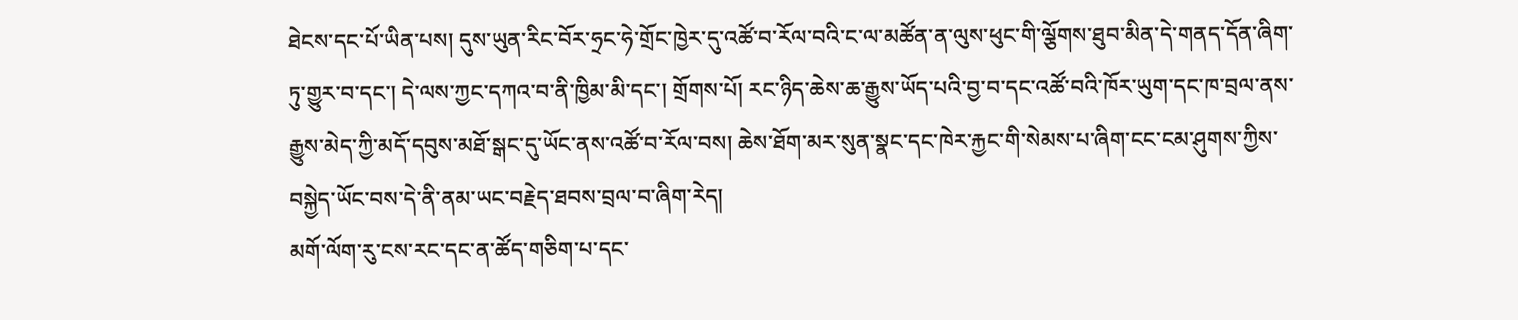ཐེངས་དང་པོ་ཡིན་པས། དུས་ཡུན་རིང་བོར་ཧྲང་ཧེ་གྲོང་ཁྱེར་དུ་འཚོ་བ་རོལ་བའི་ང་ལ་མཚོན་ན་ལུས་ཕུང་གི་ལྕོགས་ཐུབ་མིན་དེ་གནད་དོན་ཞིག་ཏུ་གྱུར་བ་དང་། དེ་ལས་ཀྱང་དཀའ་བ་ནི་ཁྱིམ་མི་དང་། གྲོགས་པོ། རང་ཉིད་ཆེས་ཆ་རྒྱུས་ཡོད་པའི་བྱ་བ་དང་འཚོ་བའི་ཁོར་ཡུག་དང་ཁ་བྲལ་ནས་རྒྱུས་མེད་ཀྱི་མདོ་དབུས་མཐོ་སྒང་དུ་ཡོང་ནས་འཚོ་བ་རོལ་བས། ཆེས་ཐོག་མར་སུན་སྣང་དང་ཁེར་རྐྱང་གི་སེམས་པ་ཞིག་ངང་ངམ་ཤུགས་ཀྱིས་བསྐྱེད་ཡོང་བས་དེ་ནི་ནམ་ཡང་བརྗེད་ཐབས་བྲལ་བ་ཞིག་རེད།
མགོ་ལོག་རུ་ངས་རང་དང་ན་ཚོད་གཅིག་པ་དང་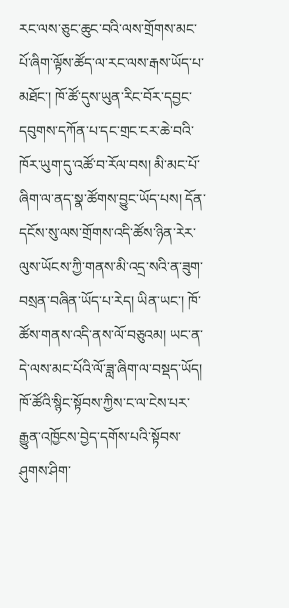རང་ལས་ཅུང་ཆུང་བའི་ལས་གྲོགས་མང་པོ་ཞིག་ལྟོས་ཚོད་ལ་རང་ལས་རྒས་ཡོད་པ་མཐོང་། ཁོ་ཚོ་དུས་ཡུན་རིང་བོར་དབྱང་དབུགས་དཀོན་པ་དང་གྲང་ངར་ཆེ་བའི་ཁོར་ཡུག་དུ་འཚོ་བ་རོལ་བས། མི་མང་པོ་ཞིག་ལ་ནད་སྣ་ཚོགས་བྱུང་ཡོད་པས། དོན་དངོས་སུ་ལས་གྲོགས་འདི་ཚོས་ཉིན་རེར་ལུས་ཡོངས་ཀྱི་གནས་མི་འདྲ་སའི་ན་ཟུག་བསྲན་བཞིན་ཡོད་པ་རེད། ཡིན་ཡང་། ཁོ་ཚོས་གནས་འདི་ནས་ལོ་བཅུའམ། ཡང་ན་དེ་ལས་མང་པོའི་ལོ་ཟླ་ཞིག་ལ་བསྡད་ཡོད། ཁོ་ཚོའི་སྙིང་སྟོབས་ཀྱིས་ང་ལ་ངེས་པར་རྒྱུན་འཁྱོངས་བྱེད་དགོས་པའི་སྟོབས་ཤུགས་ཤིག་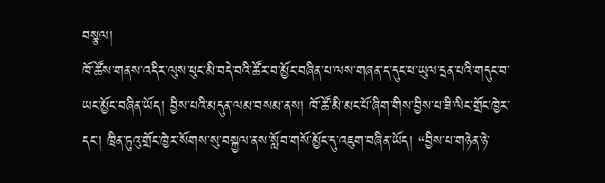བསྩལ།
ཁོ་ཚོས་གནས་འདིར་ལུས་ཕུང་མི་བདེ་བའི་ཚོར་བ་མྱོང་བཞིན་པ་ལས་གཞན་ད་དུང་ཕ་ཡུལ་དྲན་པའི་གདུང་བ་ཡང་མྱོང་བཞིན་ཡོད། བྱིས་པའི་མདུན་ལམ་བསམ་ནས། ཁོ་ཚོ་མི་མང་པོ་ཞིག་གིས་བྱིས་པ་ཟི་ལིང་གྲོང་ཁྱེར་དང་། ཁྲིན་ཏུའུ་གྲོང་ཁྱེར་སོགས་སུ་བསྐྱལ་ནས་སློབ་གསོ་མྱོང་དུ་འཇུག་བཞིན་ཡོད། “བྱིས་པ་གཉེན་ཉེ་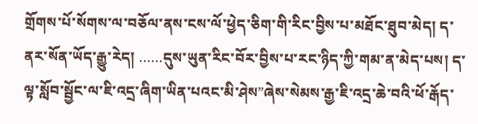གྲོགས་པོ་སོགས་ལ་བཅོལ་ནས་ངས་ལོ་ཕྱེད་ཅིག་གི་རིང་བྱིས་པ་མཐོང་ཐུབ་མེད། ད་ནར་སོན་ཡོད་རྒྱུ་རེད། ......དུས་ཡུན་རིང་བོར་བྱིས་པ་རང་ཉིད་ཀྱི་གམ་ན་མེད་པས། ད་ལྟ་སློབ་སྦྱོང་ལ་ཇི་འདྲ་ཞིག་ཡིན་པའང་མི་ཤེས”ཞེས་སེམས་རྒྱ་ཇི་འདྲ་ཆེ་བའི་ཕོ་རྒོད་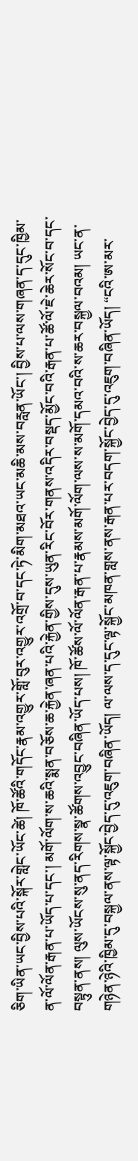ཅིག་ཡིན་ཡང་བྱིས་པའི་སྐོར་གླེང་ཡོང་ཚེ། ཁོ་ཚོའི་གདོང་རྣམ་འགྱུར་གློ་བུར་འགྱུར་འགྲོ་བ་དང་ཏེ་མིག་མཐའ་ཡང་མཆི་མས་བརླན་ཡོང་། བྱིས་པ་ལས་གཞན་ད་དུང་ཁྱིམ་ན་ལོ་ལོན་རྒན་པ་ཡོད་པ་དང་། མགོ་ལོག་ས་ཆའི་སྨན་བཅོས་ཆ་རྐྱེན་ཞན་པའི་རྐྱེན་གྱིས་དུས་ཡུན་རིང་བོར་གནས་འདིར་བསྡད་མྱོང་བའི་རྒན་པ་ཚོ་ལོ་ཇེ་ཆེར་སོང་བ་དང་བསྟུན་ནས། ལུས་ཡོངས་སུ་ནད་རིགས་སྣ་ཚོགས་འབྱུང་བཞིན་ཡོད་པས། ཁོ་ཚོས་ལོ་ལོན་རྒན་པ་རྣམས་མགོ་ལོག་ལས་ས་མགོ་དམའ་བའི་ས་ཆར་བསྐྱལ་བའམ། ཡང་ན་གཉེན་ཉེའི་ཁྱིམ་དུ་བསྐྱལ་ནས་ལྟ་སྐྱོང་བྱེད་དུ་འཇུག་བཞིན་ཡོད། ལ་ལས་ད་དུང་ལྟ་སྐྱོང་མཁན་གླས་ནས་རྒན་པར་བདག་སྐྱོང་བྱེད་དུ་འཇུག་བཞིན་ཡོད། “ངའི་ཨ་མར་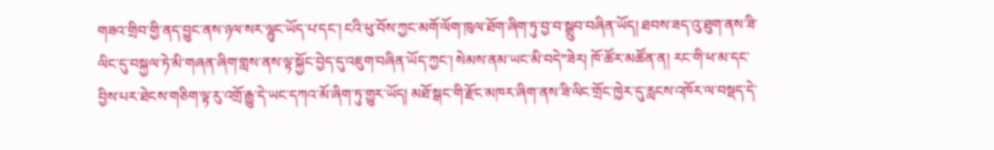གཟའ་གྲིབ་གྱི་ནད་བྱུང་ནས་ཉལ་སར་ལྷུང་ཡོད་པ་དང་། ངའི་ཕུ་བོས་ཀྱང་མགོ་ལོག་ཁུལ་ཐོག་ཞིག་ཏུ་བྱ་བ་སྒྲུབ་བཞིན་ཡོད། ཐབས་ཟད་འུ་ཐུག་ནས་ཟི་ལིང་དུ་བསྐྱལ་ཏེ་མི་གཞན་ཞིག་གླས་ནས་ལྟ་སྐྱོང་བྱེད་དུ་འཇུག་བཞིན་ཡོད་ཀྱང་། སེམས་ནམ་ཡང་མི་བདེ”ཟེར། ཁོ་ཚོར་མཚོན་ན། རང་གི་ཕ་མ་དང་བྱིས་པར་ཐེངས་གཅིག་ལྟ་རུ་འགྲོ་རྒྱུ་དེ་ཡང་དཀའ་མོ་ཞིག་ཏུ་གྱུར་ཡོད། མཐོ་སྒང་གི་རྫོང་མཁར་ཞིག་ནས་ཟི་ལིང་གྲོང་ཁྱེར་དུ་རླངས་འཁོར་ལ་བསྡད་དེ་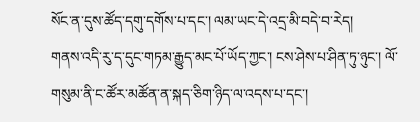སོང་ན་དུས་ཚོད་དགུ་དགོས་པ་དང་། ལམ་ཡང་དེ་འདྲ་མི་བདེ་བ་རེད།
གནས་འདི་རུ་ད་དུང་གཏམ་རྒྱུད་མང་པོ་ཡོད་ཀྱང་། ངས་ཤེས་པ་ཤིན་ཏུ་ཉུང་། ལོ་གསུམ་ནི་ང་ཚོར་མཚོན་ན་སྐད་ཅིག་ཉིད་ལ་འདས་པ་དང་།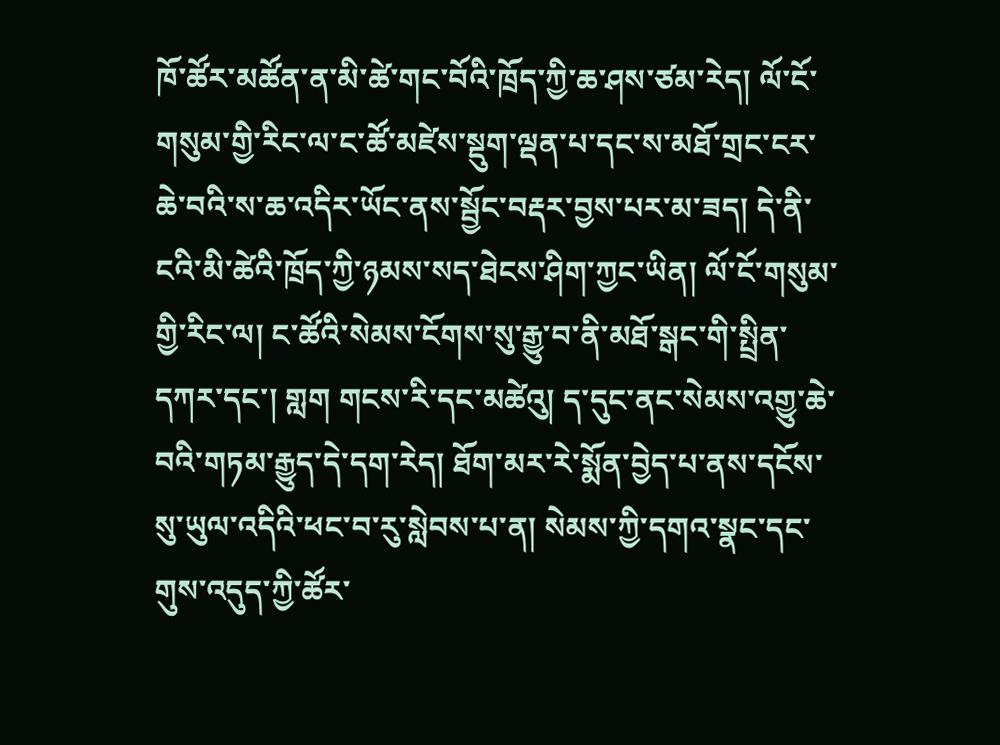ཁོ་ཚོར་མཚོན་ན་མི་ཚེ་གང་བོའི་ཁྲོད་ཀྱི་ཆ་ཤས་ཙམ་རེད། ལོ་ངོ་གསུམ་གྱི་རིང་ལ་ང་ཚོ་མཛེས་སྡུག་ལྡན་པ་དང་ས་མཐོ་གྲང་ངར་ཆེ་བའི་ས་ཆ་འདིར་ཡོང་ནས་སྦྱོང་བརྡར་བྱས་པར་མ་ཟད། དེ་ནི་ངའི་མི་ཚེའི་ཁྲོད་ཀྱི་ཉམས་སད་ཐེངས་ཤིག་ཀྱང་ཡིན། ལོ་ངོ་གསུམ་གྱི་རིང་ལ། ང་ཚོའི་སེམས་ངོགས་སུ་རྒྱུ་བ་ནི་མཐོ་སྒང་གི་སྤྲིན་དཀར་དང་། གླག གངས་རི་དང་མཚེའུ། ད་དུང་ནང་སེམས་འགྱུ་ཆེ་བའི་གཏམ་རྒྱུད་དེ་དག་རེད། ཐོག་མར་རེ་སྨོན་བྱེད་པ་ནས་དངོས་སུ་ཡུལ་འདིའི་ཕང་བ་རུ་སླེབས་པ་ན། སེམས་ཀྱི་དགའ་སྣང་དང་གུས་འདུད་ཀྱི་ཚོར་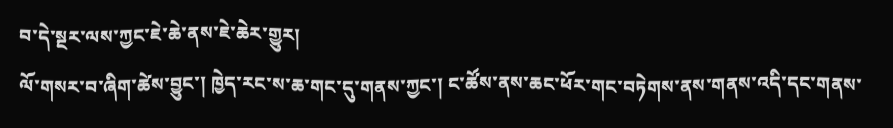བ་དེ་སྔར་ལས་ཀྱང་ཇེ་ཆེ་ནས་ཇེ་ཆེར་གྱུར།
ལོ་གསར་བ་ཞིག་ཚེས་བྱུང་། ཁྱེད་རང་ས་ཆ་གང་དུ་གནས་ཀྱང་། ང་ཚོས་ནས་ཆང་ཕོར་གང་བཏེགས་ནས་གནས་འདི་དང་གནས་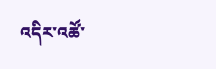འདིར་འཚོ་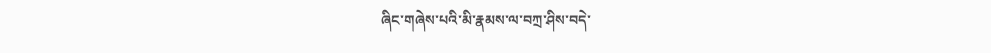ཞིང་གཞེས་པའི་མི་རྣམས་ལ་བཀྲ་ཤིས་བདེ་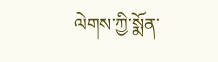ལེགས་ཀྱི་སྨོན་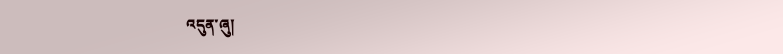འདུན་ཞུ།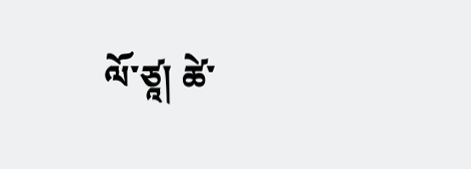ལོ་ཙཱ། ཚེ་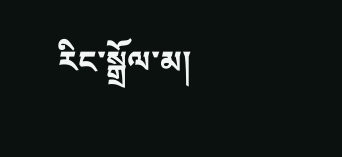རིང་སྒྲོལ་མ།